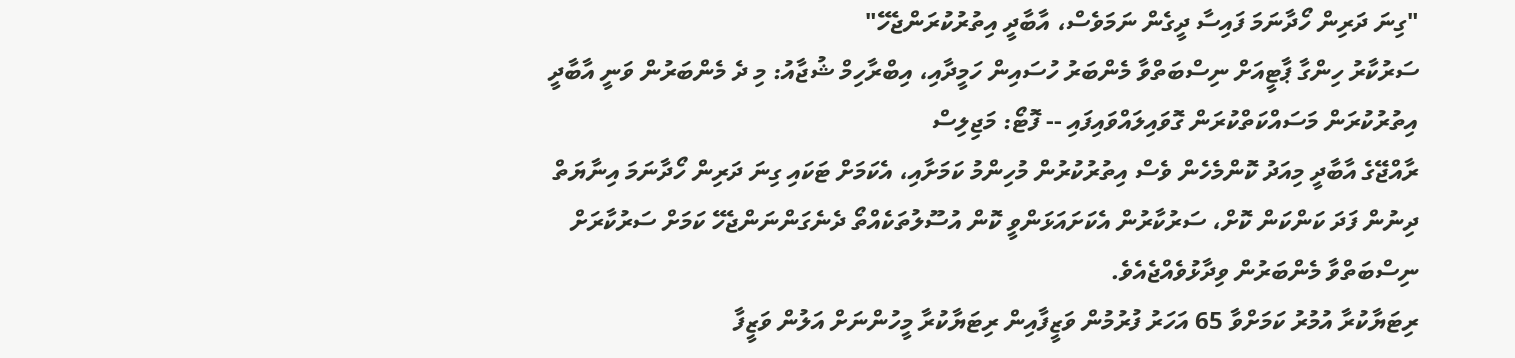"ގިނަ ދަރިން ހޯދާނަމަ ފައިސާ ދީގެން ނަމަވެސް، އާބާދީ އިތުރުކުރަންޖެހޭ"
ސަރުކާރު ހިންގާ ޕާޓީއަށް ނިސްބަތްވާ މެންބަރު ހުސައިން ހަމީދާއި، އިބްރާހިމް ޝުޖާއު: މި ދެ މެންބަރުން ވަނީ އާބާދީ އިތުރުކުރަން މަސައްކަތްކުރަން ގޮވައިލައްވައިފައި -- ފޮޓޯ: މަޖިލިސް
ރާއްޖޭގެ އާބާދީ މިއަދު ކޮންމެހެން ވެސް އިތުރުކުރުން މުހިންމު ކަމަށާއި، އެކަމަށް ޓަކައި ގިނަ ދަރިން ހޯދާނަމަ އިނާޔަތް ދިނުން ފަދަ ކަންކަން ކޮށް، ސަރުކާރުން އެކަށައަޅަންވީ ކޮން އުސޫލުތަކެއްތޯ ދެނެގަންނަންޖެހޭ ކަމަށް ސަރުކާރަށް ނިސްބަތްވާ މެންބަރުން ވިދާޅުވެއްޖެއެވެ.
ރިޓަޔާކުރާ އުމުރު ކަމަށްވާ 65 އަހަރު ފުރުމުން ވަޒީފާއިން ރިޓަޔާކުރާ މީހުންނަށް އަލުން ވަޒީފާ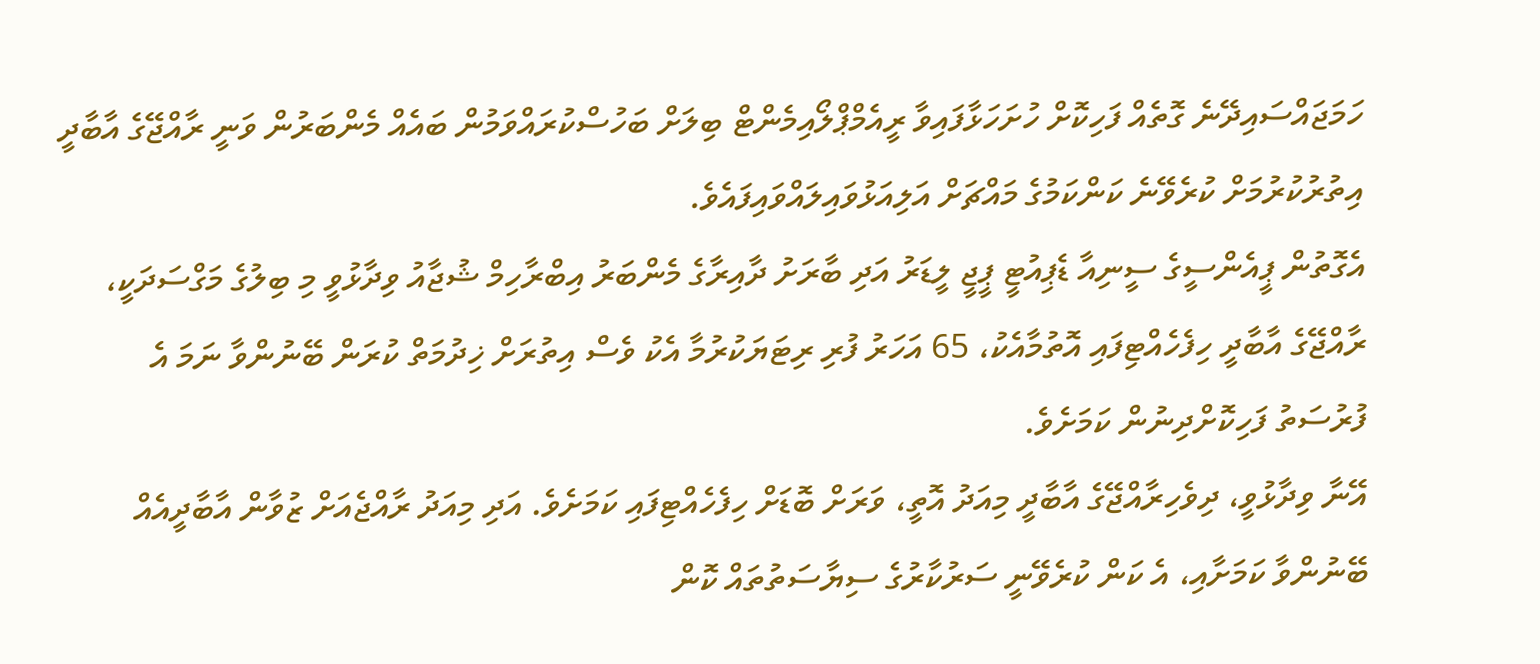ހަމަޖައްސައިދޭނެ ގޮތެއް ފަހިކޮށް ހުށަހަޅާފައިވާ ރީއެމްޕްލޯއިމެންޓް ބިލަށް ބަހުސްކުރައްވަމުން ބައެއް މެންބަރުން ވަނީ ރާއްޖޭގެ އާބާދީ އިތުރުކުރުމަށް ކުރެވޭނެ ކަންކަމުގެ މައްޗަށް އަލިއަޅުވައިލައްވައިފައެވެ.
އެގޮތުން ޕީއެންސީގެ ސީނިއާ ޑެޕިއުޓީ ޕީޖީ ލީޑަރު އަދި ބާރަށު ދާއިރާގެ މެންބަރު އިބްރާހިމް ޝުޖާއު ވިދާޅުވީ މި ބިލުގެ މަގްސަދަކީ، ރާއްޖޭގެ އާބާދީ ހިފެހެއްޓިފައި އޮތުމާއެކު، 65 އަހަރު ފުރި ރިޓަޔަކުރުމާ އެކު ވެސް އިތުރަށް ޚިދުމަތް ކުރަން ބޭނުންވާ ނަމަ އެ ފުރުސަތު ފަހިކޮށްދިނުން ކަމަށެވެ.
އޭނާ ވިދާޅުވީ، ދިވެހިރާއްޖޭގެ އާބާދީ މިއަދު އޮތީ، ވަރަށް ބޮޑަށް ހިފެހެއްޓިފައި ކަމަށެވެ. އަދި މިއަދު ރާއްޖެއަށް ޒުވާން އާބާދީއެއް ބޭނުންވާ ކަމަށާއި، އެ ކަން ކުރެވޭނީ ސަރުކާރުގެ ސިޔާސަތުތައް ކޮން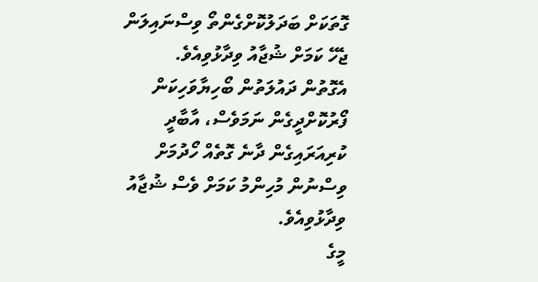ގޮތަކަށް ބަދަލުކޮށްގެންތޯ ވިސްނައިލަން ޖެހޭ ކަމަށް ޝުޖާއު ވިދާޅުވިއެވެ.
އެގޮތުން ދައުލަތުން ބޯހިޔާވަހިކަން ފޯރުކޮށްދީގެން ނަމަވެސް، އާބާދީ ކުރިއަރައިގެން ދާނެ ގޮތެއް ހޯދުމަށް ވިސްނުން މުހިންމު ކަމަށް ވެސް ޝުޖާއު ވިދާޅުވިއެވެ.
މީގެ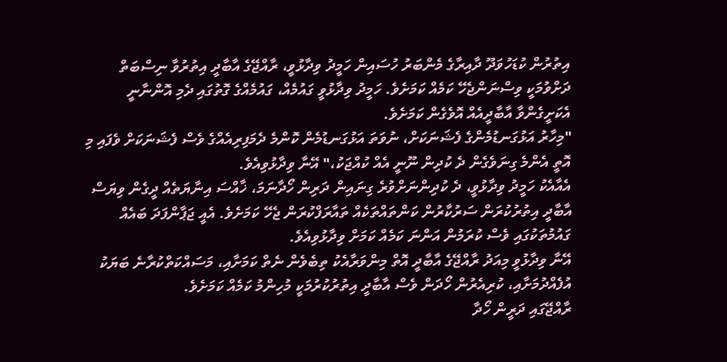އިތުރުން ކުޑަހުވަދޫ ދާއިރާގެ މެންބަރު ހުސައިން ހަމީދު ވިދާޅުވީ، ރާއްޖޭގެ އާބާދީ އިތުރުވާ ނިސްބަތް ދަށްވުމަކީ ވިސްނަންޖެހޭ ކަމެއް ކަމަށެވެ. ހަމީދު ވިދާޅުވީ ގައުމެއް، ގައުމެއްގެ ގޮތުގައި ދެމި އޮންނާނީ އެކަށީގެންވާ އާބާދީއެއް އޮވެގެން ކަމަށެވެ.
"މިހާރު އަޅުގަނޑުމެންގެ ފެޝަނަކަށް، ނުވަތަ އަޅުގަނޑުމެން ކޮންމެ ދެމަފިރިއެއްގެ ވެސް ފެޝަނަކަށް ވެފައި މި އޮތީ އެންމެ ގިނަވެގެން ދެ ކުދިން ނޫނީ އެއް ކުއްޖަކު،" އޭނާ ވިދާޅުވިއެވެ.
އެއާއެކު ހަމީދު ވިދާޅުވީ، ދެ ކުދިންނަށްވުރެ ގިނައިން ދަރިން ހޯދާނަމަ، ޚާއްސަ އިނާޔަތެއް ދީގެން ވިޔަސް އާބާދީ އިތުރުކުރަން ސަރުކާރުން ކަންތައްތަކެއް ތައާރަފްކުރަން ޖެހޭ ކަމަށެވެ. އެއީ ޖަޕާންފަދަ ބައެއް ގައުމުތަކުގައި ވެސް ކުރަމުން އަންނަ ކަމެއް ކަމަށް ވިދާޅުވިއެވެ.
އޭނާ ވިދާޅުވީ މިއަދު ރާއްޖޭގެ އާބާދީ އޮތް މިންވަރާއެކު ތިބެވެން ނެތް ކަމަށާއި، މަސައްކަތްކުރާނެ ބަޔަކު އުފެއްދުމަށާއި، ކުރިއެރުން ހޯދަން ވެސް އާބާދީ އިތުރުކުރުމަކީ މުހިންމު ކަމެއް ކަމަށެވެ.
ރާއްޖޭގައި ދަރީން ހޯދާ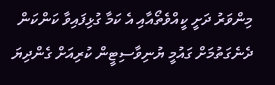މިންވަރު ދަށީ ކީއްވެތޯއާއި އެ ކަމާ ގުޅިފައިވާ ކަންކަން ދެނެގަތުމަށް ގައުމީ ޔުނިވާސިޓީން ކުރިއަށް ގެންދިޔަ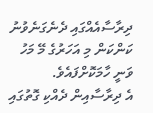ދިރާސާއެއްގައި ދެނެގަނެވުނު ކަންކަން މި އަހަރުގެ މޭ މަހު ވަނީ ހާމަކޮށްފައެވެ.
އެ ދިރާސާއިން ދެއްކި ގޮތުގައި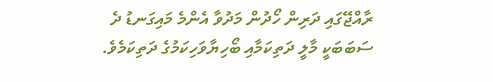ރާއްޖޭގައި ދަރިން ހޯދުން މަދުވާ އެންމެ މައިގަނޑު ދެ ސަބަބަކީ މާލީ ދަތިކަމާއި ބޯހިޔާވަހިކަމުގެ ދަތިކަމެވެ.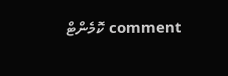comment ކޮމެންޓް